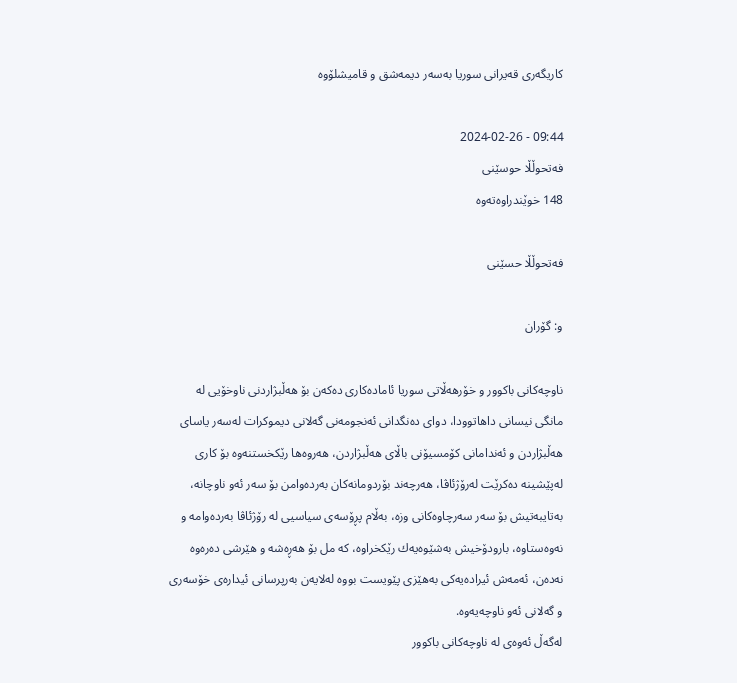كاریگه‌ری قه‌یرانی سوریا به‌سه‌ر دیمه‌شق و قامیشلۆوه‌

09:44 - 2024-02-26
فەتحوڵڵا حوسێنی
148 خوێندراوەتەوە

فه‌تحوڵڵا حسێنی

و: گۆران

ناوچه‌كانی باكوور و خۆرهه‌ڵاتی سوریا ئاماده‌كاری ده‌كه‌ن بۆ هه‌ڵبژاردنی ناوخۆیی له‌ مانگی نیسانی داهاتوودا، دوای ده‌نگدانی ئه‌نجومه‌نی گه‌لانی دیموكرات له‌سه‌ر یاسای هه‌ڵبژاردن و ئه‌ندامانی كۆمسیۆنی باڵای هه‌ڵبژاردن، هه‌روه‌ها رێكخستنه‌وه‌ بۆ كاری له‌پێشینه‌ ده‌كرێت له‌رۆژئاڤا، هه‌رچه‌ند بۆردومانه‌كان به‌رده‌وامن بۆ سه‌ر ئه‌و ناوچانه‌، به‌تایبه‌تیش بۆ سه‌ر سه‌رچاوه‌كانی وزه‌، به‌ڵام پڕۆسه‌ی‌ سیاسیی له ‌رۆژئاڤا به‌رده‌وامه‌ و نه‌وه‌ستاوه‌، بارودۆخیش به‌شێوه‌یه‌ك رێكخراوه‌، كه‌ مل بۆ هه‌ڕه‌شه‌ و هێرشی ده‌ره‌وه‌ نه‌ده‌ن، ئه‌مه‌ش ئیراده‌یه‌كی‌ به‌هێزی پێویست بووه‌ له‌لایه‌ن به‌رپرسانی ئیداره‌ی‌ خۆسه‌ری و گه‌لانی ئه‌و ناوچه‌یەوە‌.
له‌گه‌ڵ ئه‌وه‌ی‌ له‌ ناوچه‌كانی باكوور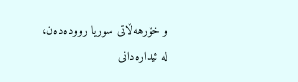و خۆرهه‌ڵاتی سوریا رووده‌ده‌ن، له ‌ئیداره‌دانی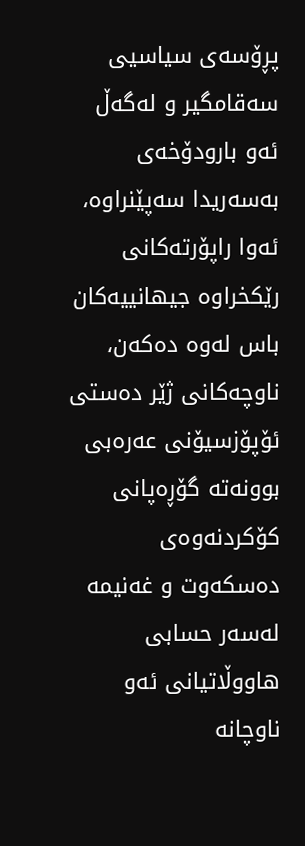پڕۆسه‌ی سیاسیی سه‌قامگیر و له‌گه‌ڵ ئه‌و بارودۆخه‌ی‌ به‌سه‌ریدا سه‌پێنراوه‌، ئه‌وا راپۆرته‌كانی رێكخراوه‌ جیهانییه‌كان باس له‌وه‌ ده‌كه‌ن، ناوچه‌كانی ژێر ده‌ستی ئۆپۆزسیۆنی عه‌ره‌بی بوونه‌ته‌ گۆڕه‌پانی كۆكردنه‌وه‌ی‌ ده‌سكه‌وت و غه‌نیمه‌ له‌سه‌ر حسابی هاووڵاتیانی ئه‌و ناوچانه‌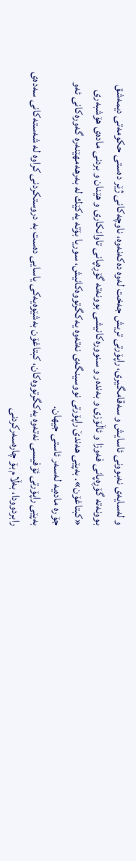و له‌سایه‌ی‌ نه‌بوونی ئاسایش و سه‌قامگیری، راپۆرتی تریش جه‌خت له‌وه‌ ده‌كه‌نه‌وه‌، ناوچه‌كانی ژێر ده‌ستی حكومه‌تی‌ دیمه‌شق بوونه‌ته‌ گۆڕه‌پانی فه‌وزا و ئاڵۆزی و به‌نده‌ر و سنووره‌كانیشی بوونه‌ته‌ گۆڕه‌پانی تاوانكاری و هێنان و بردنی ماده‌ی‌ هۆشبه‌ری «كبتاغۆن». به‌پێی‌ هه‌ندێ راپۆرتی نووسینگه‌ی‌ نه‌ته‌وه‌ یه‌كگرتووه‌كانیش، سوریا بۆته‌ یه‌كێك له‌ به‌رهه‌مهێنه‌ره‌ گه‌وره‌كانی ئه‌و جۆره‌ ماده‌یه‌ له‌سه‌ر ئاستی جیهان.
به‌پێی‌ راپۆرتی ئۆفیسی نه‌ته‌وه‌ یه‌كگرتووه‌كان، كبتاغۆن به‌شێوه‌یه‌كی‌ یاسایی ده‌ست به‌ دروستكردنی كراوه‌ له‌ شه‌سته‌كانی سه‌ده‌ی‌ رابردوودا، به‌ڵام بۆ چاره‌سه‌ركردنی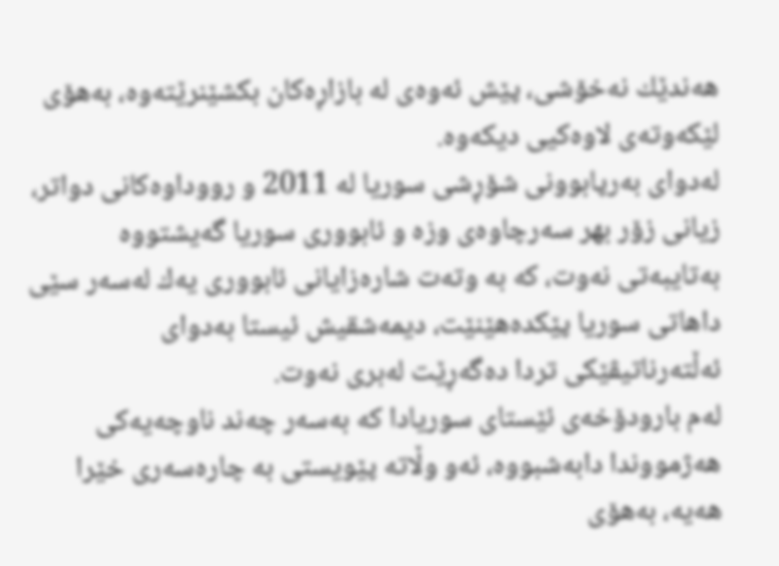هه‌ندێك نه‌خۆشی، پێش ئه‌وه‌ی‌ له ‌بازاڕه‌كان بكشێنرێته‌وه،‌ به‌هۆی‌ لێکەوتەی لاوەکیی دیکەوە.
له‌دوای به‌رپابوونی شۆڕشی سوریا له‌ 2011 و رووداوه‌كانی دواتر، زیانی زۆر بهر ‌سه‌رچاوه‌ی‌ وزه ‌و ئابووری سوریا گه‌یشتووه‌ به‌تایبه‌تی نه‌وت، كه‌ بە وتەت شاره‌زایانی ئابووری یه‌ك له‌سه‌ر سێی داهاتی سوریا پێكده‌هێنێت، دیمه‌شقیش ئیستا بەدوای ئەڵته‌رناتیڤێكی تردا دەگەڕێت له‌بری نه‌وت.
له‌م بارودۆخه‌ی‌ ئێستای سوریادا كه‌ به‌سه‌ر چه‌ند ناوچه‌یه‌کی هەژمووندا دابه‌شبووه‌، ئه‌و وڵاته‌ پێویستی به‌ چاره‌سه‌ری خێرا هه‌یه‌، به‌هۆی‌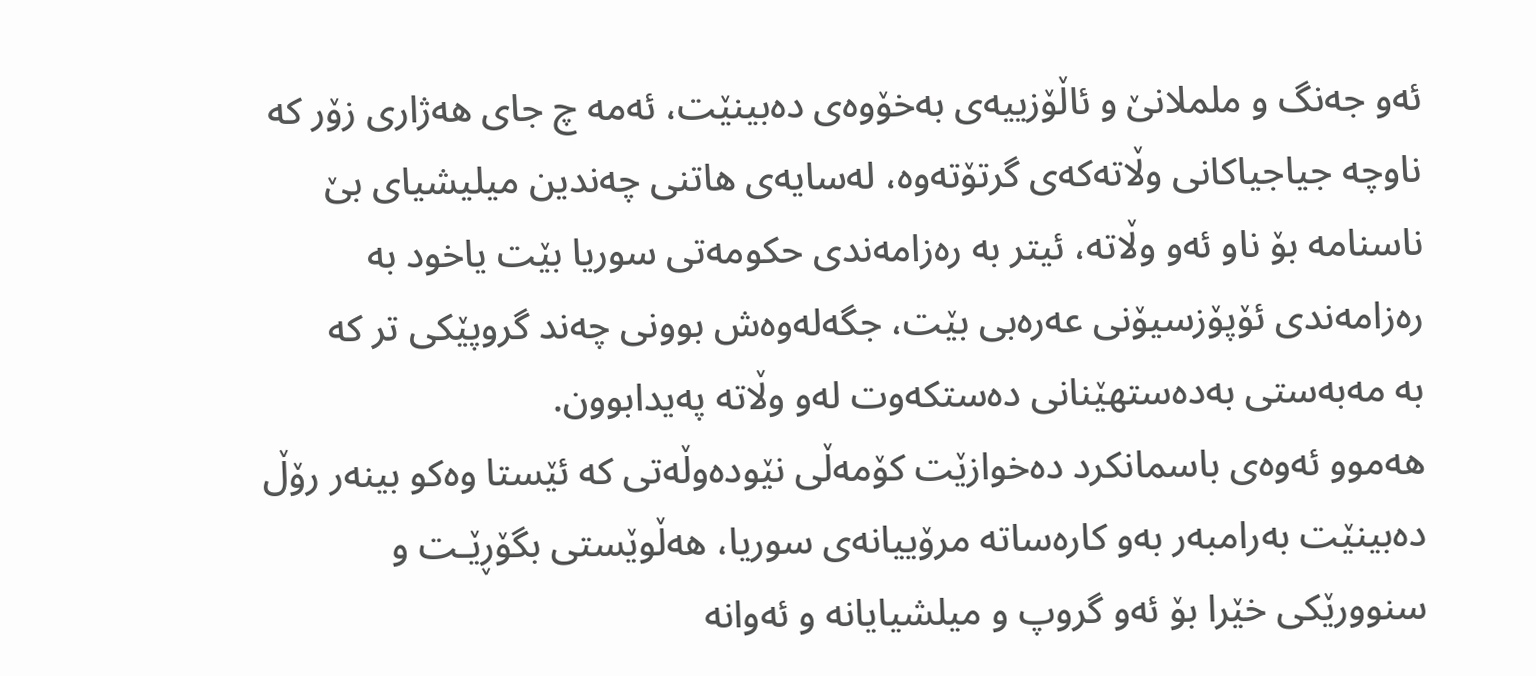ئه‌و جه‌نگ و ململانێ و ئاڵۆزییه‌ی‌ به‌خۆوه‌ی‌ ده‌بینێت، ئه‌مه‌ چ جای هه‌ژاری زۆر كه‌ ناوچه‌ جیاجیاكانی وڵاتەکەی گرتۆته‌وه‌، له‌سایه‌ی‌ هاتنی چه‌ندین میلیشیای بێ ناسنامه‌ بۆ ناو ئه‌و وڵاته‌، ئیتر به‌ ره‌زامه‌ندی حكومه‌تی سوریا بێت یاخود بە ره‌زامه‌ندی ئۆپۆزسیۆنی عه‌ره‌بی بێت، جگەلەوەش بوونی چەند گروپێکی تر كه‌ به ‌مه‌به‌ستی به‌ده‌ستهێنانی دە‌ستكه‌وت له‌و وڵاته‌ په‌یدابوون.
هه‌موو ئه‌وه‌ی‌ باسمانكرد دەخوازێت كۆمه‌ڵی‌ نێوده‌وڵه‌تی كه‌ ئێستا وه‌كو بینه‌ر رۆڵ ده‌بینێت به‌رامبه‌ر به‌و كاره‌ساته‌ مرۆییانه‌ی‌ سوریا، هه‌ڵوێستی بگۆڕێـت و سنوورێكی خێرا بۆ ئه‌و گروپ و میلشیایانه‌ و ئه‌وانه‌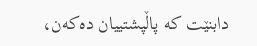دابنێت کە پاڵپشتییان ده‌كه‌ن،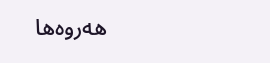هه‌روه‌ها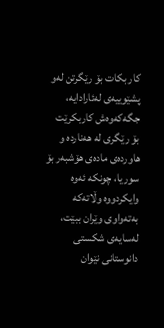كار بكات بۆ رێگرتن له‌و پشێوییەی لەئارادایە،  جگەکەوەش کاربکرێت بۆ رێگری له‌ هه‌نارده‌ و هاورده‌ی‌ ماده‌ی‌ هۆشبه‌ر بۆ سوریا، چونكه‌ ئه‌وه‌ وایكردووه‌ وڵاته‌كه‌ به‌ته‌واوی وێران ببێت، له‌سایه‌ی شكستی دانوستانی نێوان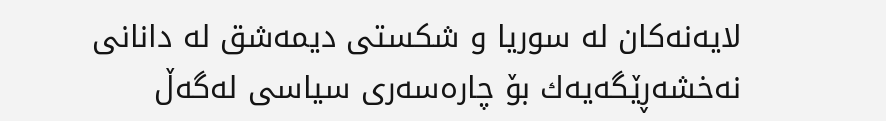لایه‌نه‌كان له‌ سوریا و شكستی دیمه‌شق له‌ دانانی نه‌خشه‌ڕێگەیه‌ك بۆ چاره‌سه‌ری سیاسی له‌گه‌ڵ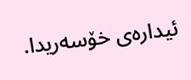ئیداره‌ی‌ خۆسه‌ریدا.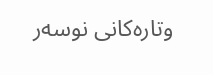وتارەکانی نوسەر